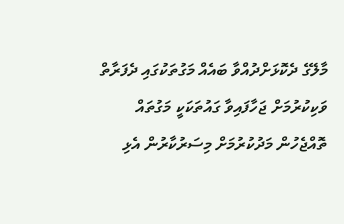މާލޭގެ ދެކޮޅަށްދުއްވާ ބައެއް މަގުތަކުގައި ދެފަރާތް ވަކިކުރުމަށް ޖަހާފައިވާ ގައުތަކަކީ މަގުތައް ތޮއްޖެހުން މަދުކުރުމަށް މިސަރުކާރުން އެޅި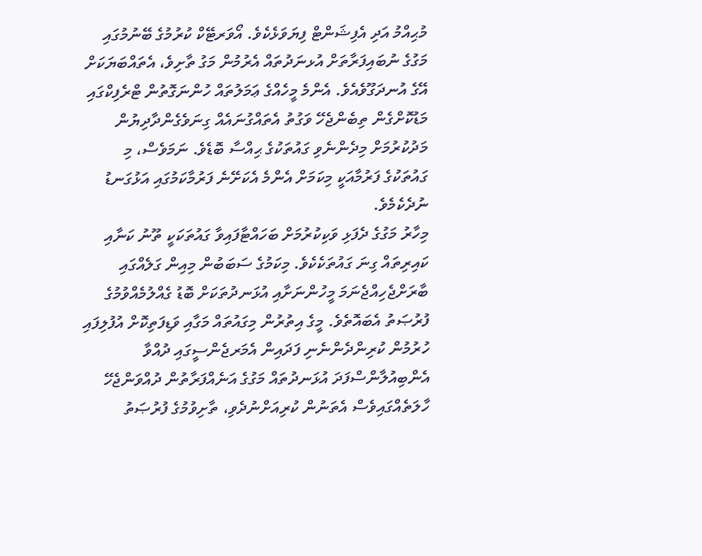މުޙިއްމު އަދި އެފިޝަންޓް ފިޔަވަޅެކެވެ. އޯވަރޓޭކް ކުރުމުގެ ބޭނުމުގައި މަގުގެ ނުބައިފަރާތަށް އުޅނަދުތައް އެރުމުން މަގު ތާށިވެ، އެތައްބަޔަކަށް އޭގެ އުނދަގޫވެއެވެ. އެންމެ މީހެއްގެ ޢަމަލުތައް ހުންނަގޮތުން ޓްރެފިކްގައި މަޑުކޮށްގެން ތިބެންޖެހޭ ވަގުތު އެތައްގުނައެއް ގިނަވެގެންދާދިޔުން މަދުކުރުމަށް މިދެންނެވި ގައުތަކުގެ ޙިއްސާ ބޮޑެވެ. ނަމަވެސް، މި ގައުތަކުގެ ފަރުމާއަކީ މިކަމަށް އެންމެ އެކަށޭނެ ފަރުމާކަމުގައި އަޅުގަނޑު ނުދެކެމެވެ.
މިހާރު މަގުގެ ދެފަޅި ވަކިކުރުމަށް ބަހައްޓާފައިވާ ގައުތަކަކީ ތޫނު ކަނާއި ކައިރިތައް ގިނަ ގައުތަކެކެވެ. މިކަމުގެ ސަބަބުން މިއިން ގަލެއްގައި ބާރަށްޖެހިއްޖެނަމަ މީހުންނަށާއި އުޅަނދުތަކަށް ބޮޑު ގެއްލުމެއްވުމުގެ ފުރުޞަތު އެބައޮތެވެ. މީގެ އިތުރުން މިގައުތައް މަގާއި ވަޑިފަތިކޮށް އުފުލިފައި ހުރުމުން ކުރިންދެންނެނި ފަދައިން އެމަރޖެންސީގައި ދުއްވާ އެންބިއުލާންސްފަދަ އުޅަނދުތައް މަގުގެ އަނެއްފަރާތުން ދުއްވަންޖެހޭ ހާލަތެއްގައިވެސް އެތަނުން ކުރިއަށްނުދެވި، ތާށިވުމުގެ ފުރުޞަތު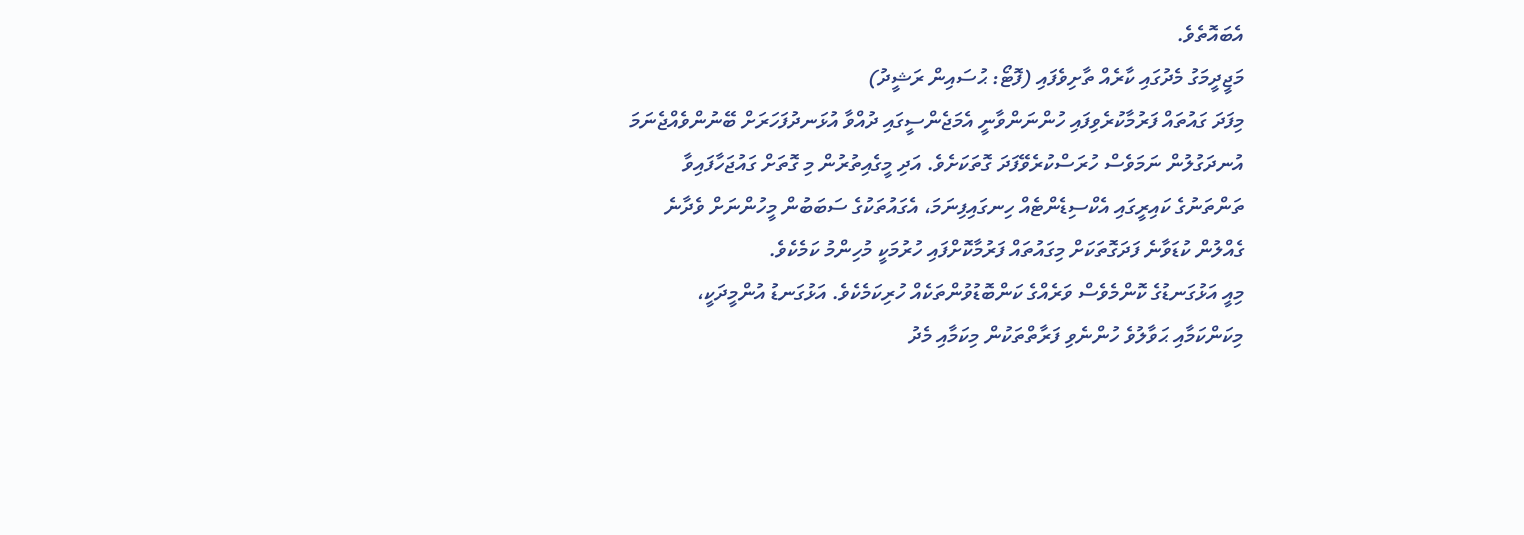އެބައޮތެވެ.
މަޖީދީމަގު މެދުގައި ކާރެއް ތާށިވެފައި (ފޮޓޯ: ޙުސައިން ރަޝީދު)
މިފަދަ ގައުތައް ފަރުމާކުރެވިފައި ހުންނަންވާނީ އެމަޖެންސީގައި ދުއްވާ އުޅަނދުފަހަރަށް ބޭނުންވެއްޖެނަމަ އުނދަގުލުން ނަމަވެސް ހުރަސްކުރެވޭފަދަ ގޮތަކަށެވެ. އަދި މީގެއިތުރުން މި ގޮތަށް ގައުޖަހާފައިވާ ތަންތަނުގެ ކައިރީގައި އެކްސިޑެންޓެއް ހިނގައިފިނަމަ، އެގައުތަކުގެ ސަބަބުން މީހުންނަށް ވެދާނެ ގެއްލުން ކުޑަވާނެ ފަދަގޮތަކަށް މިގައުތައް ފަރުމާކޮށްފައި ހުރުމަކީ މުހިންމު ކަމެކެވެ.
މިއީ އަޅުގަނޑުގެ ކޮންމެވެސް ވަރެއްގެ ކަންބޮޑުވުންތަކެއް ހުރިކަމެކެވެ. އަޅުގަނޑު އުންމީދަކީ، މިކަންކަމާއި ޙަވާލުވެ ހުންނެވި ފަރާތްތަކުން މިކަމާއި މެދު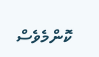ކޮންމެވެސް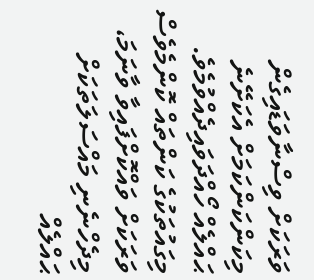ވަރަކަށް ވިސްނާވަޑައިގެން މިކަންކަންކަމަށް އެކަށޭނެ ޙައްލެއް ހޯއްދަވައިދެއްވުމެވެ. މިގައުތަކުގެ ކަންތައް ކޮންމެވެސް ވަރަކަށް ވައްކޮށްފައިވާ ވާނަމަ، މިދެހްނެނި މައްސަލަތަކަށް ޙައްލެއް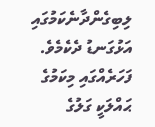ލިބިގެންދާނެކަމުގައި އަޅުގަނޑު ދެކެމެވެ. ފަހަރެއްގައި މިކަމުގެ ޙައްލަކީ ގަލުގެ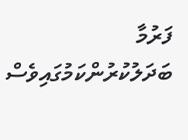ފަރުމާ ބަދަލުކުރުންކަމުގައިވެސް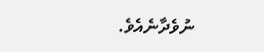ނުވެދާނެއެވެ.